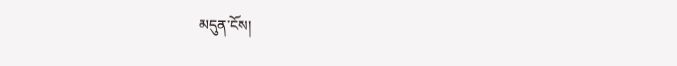མདུན་ངོས།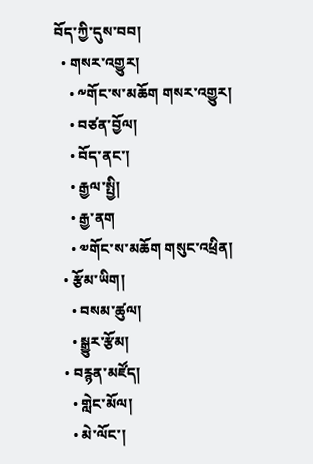བོད་ཀྱི་དུས་བབ།
  • གསར་འགྱུར།
    • ༸གོང་ས་མཆོག གསར་འགྱུར།
    • བཙན་བྱོལ།
    • བོད་ནང་།
    • རྒྱལ་སྤྱི།
    • རྒྱ་ནག
    • ༧གོང་ས་མཆོག གསུང་འཕྲིན།
  • རྩོམ་ཡིག།
    • བསམ་ཚུལ།
    • སྒྱུར་རྩོམ།
  • བརྙན་མཛོད།
    • གླེང་མོལ།
    • མེ་ལོང་།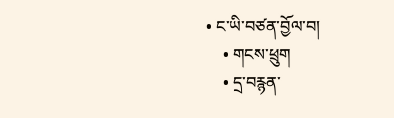• ང་ཡི་བཙན་བྱོལ་བ།
    • གངས་ཕྲུག
    • དྲ་བརྙན་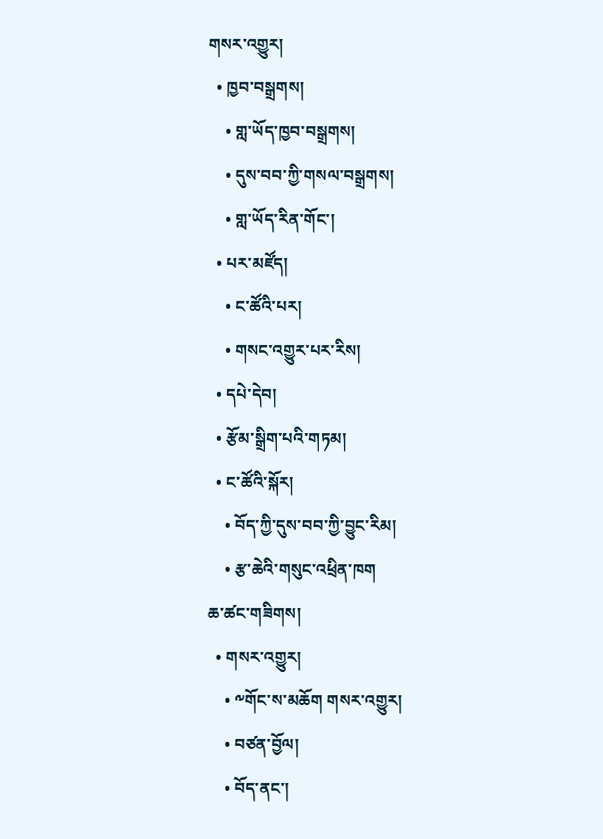གསར་འགྱུར།
  • ཁྱབ་བསྒྲགས།
    • གླ་ཡོད་ཁྱབ་བསྒྲགས།
    • དུས་བབ་ཀྱི་གསལ་བསྒྲགས།
    • གླ་ཡོད་རིན་གོང་།
  • པར་མཛོད།
    • ང་ཚོའི་པར།
    • གསང་འགྱུར་པར་རིས།
  • དཔེ་དེབ།
  • རྩོམ་སྒྲིག་པའི་གཏམ།
  • ང་ཚོའི་སྐོར།
    • བོད་ཀྱི་དུས་བབ་ཀྱི་བྱུང་རིམ།
    • རྩ་ཆེའི་གསུང་འཕྲིན་ཁག
ཆ་ཚང་གཟིགས།
  • གསར་འགྱུར།
    • ༸གོང་ས་མཆོག གསར་འགྱུར།
    • བཙན་བྱོལ།
    • བོད་ནང་།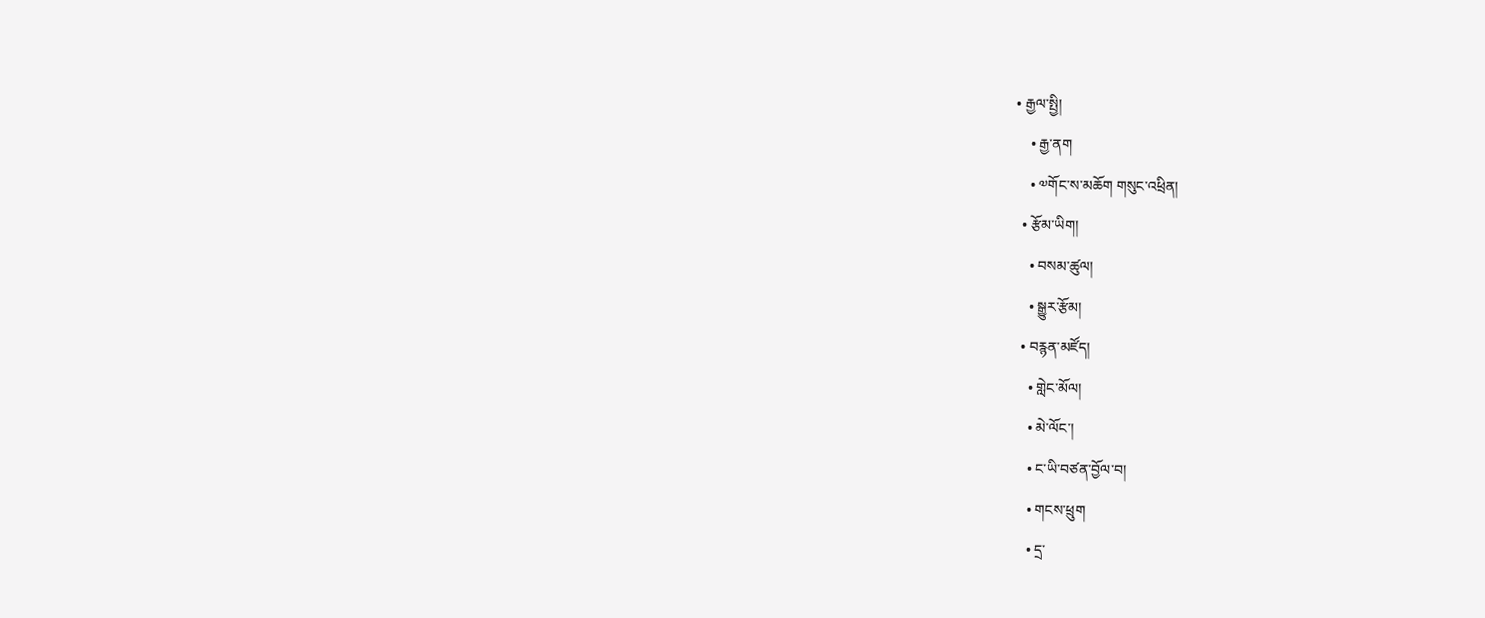• རྒྱལ་སྤྱི།
    • རྒྱ་ནག
    • ༧གོང་ས་མཆོག གསུང་འཕྲིན།
  • རྩོམ་ཡིག།
    • བསམ་ཚུལ།
    • སྒྱུར་རྩོམ།
  • བརྙན་མཛོད།
    • གླེང་མོལ།
    • མེ་ལོང་།
    • ང་ཡི་བཙན་བྱོལ་བ།
    • གངས་ཕྲུག
    • དྲ་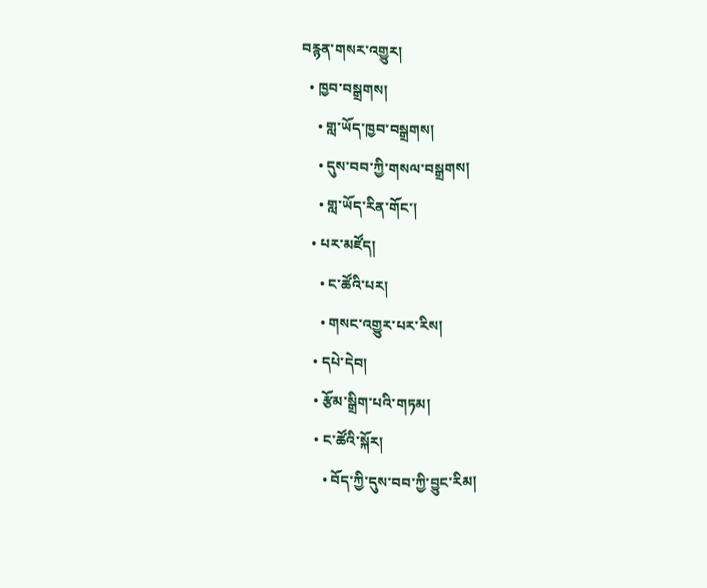བརྙན་གསར་འགྱུར།
  • ཁྱབ་བསྒྲགས།
    • གླ་ཡོད་ཁྱབ་བསྒྲགས།
    • དུས་བབ་ཀྱི་གསལ་བསྒྲགས།
    • གླ་ཡོད་རིན་གོང་།
  • པར་མཛོད།
    • ང་ཚོའི་པར།
    • གསང་འགྱུར་པར་རིས།
  • དཔེ་དེབ།
  • རྩོམ་སྒྲིག་པའི་གཏམ།
  • ང་ཚོའི་སྐོར།
    • བོད་ཀྱི་དུས་བབ་ཀྱི་བྱུང་རིམ།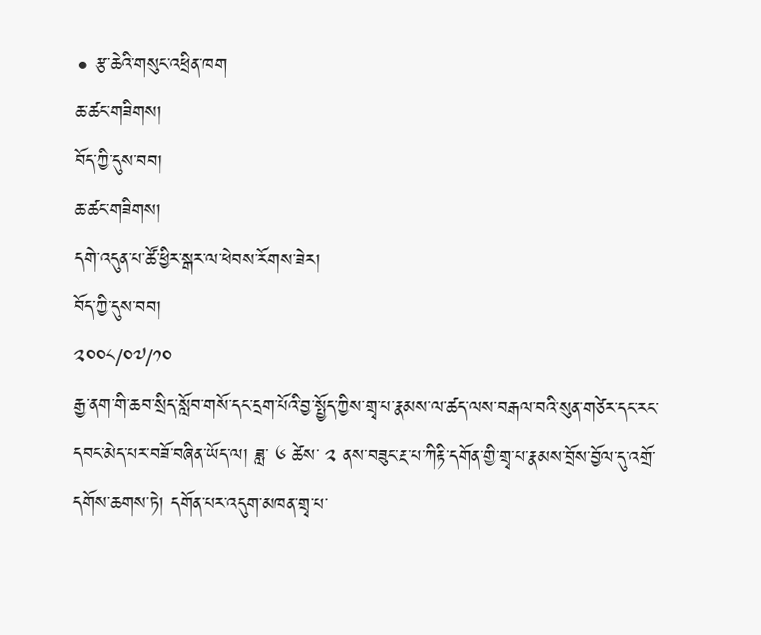• རྩ་ཆེའི་གསུང་འཕྲིན་ཁག
ཆ་ཚང་གཟིགས།
བོད་ཀྱི་དུས་བབ།
ཆ་ཚང་གཟིགས།
དགེ་འདུན་པ་ཚོ་ཕྱིར་སྒར་ལ་ཕེབས་རོགས་ཟེར།
བོད་ཀྱི་དུས་བབ།
༢༠༠༨/༠༧/༡༠
རྒྱ་ནག་གི་ཆབ་སྲིད་སློབ་གསོ་དང་དྲག་པོའི་བྱ་སྤྱོད་ཀྱིས་གྲྭ་པ་རྣམས་ལ་ཚད་ལས་བརྒལ་བའི་སུན་གཙེར་དང་རང་དབང་མེད་པར་བཟོ་བཞིན་ཡོད་ལ། ཟླ་ ༦ ཚེས་ ༢ ནས་བཟུང་རྔ་པ་ཀིརྟི་དགོན་གྱི་གྲྭ་པ་རྣམས་བྲོས་བྱོལ་དུ་འགྲོ་དགོས་ཆགས་ཏེ། དགོན་པར་འདུག་མཁན་གྲྭ་པ་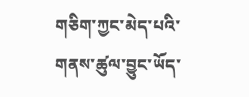གཅིག་ཀྱང་མེད་པའི་གནས་ཚུལ་བྱུང་ཡོད་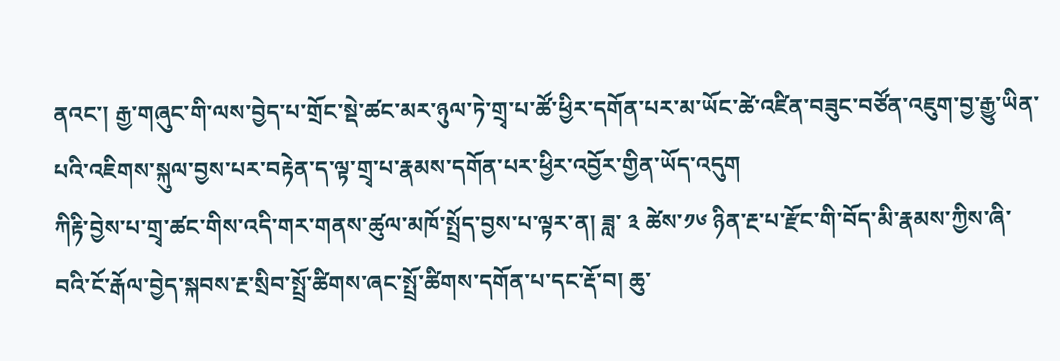ནའང་། རྒྱ་གཞུང་གི་ལས་བྱེད་པ་གྲོང་སྡེ་ཚང་མར་ཉུལ་ཏེ་གྲྭ་པ་ཚོ་ཕྱིར་དགོན་པར་མ་ཡོང་ཚེ་འཛིན་བཟུང་བཙོན་འཇུག་བྱ་རྒྱུ་ཡིན་པའི་འཇིགས་སྐུལ་བྱས་པར་བརྟེན་ད་ལྟ་གྲྭ་པ་རྣམས་དགོན་པར་ཕྱིར་འབྱོར་གྱིན་ཡོད་འདུག
ཀིརྟི་བྱེས་པ་གྲྭ་ཚང་གིས་འདི་གར་གནས་ཚུལ་མཁོ་སྤྲོད་བྱས་པ་ལྟར་ན། ཟླ་ ༣ ཚེས་༡༦ ཉིན་རྔ་པ་རྫོང་གི་བོད་མི་རྣམས་ཀྱིས་ཞི་བའི་ངོ་རྒོལ་བྱེད་སྐབས་རྔ་སྲིབ་སྤྲོ་ཚིགས་ཞང་སྤྲོ་ཚིགས་དགོན་པ་དང་རྡོ་བ། ཆུ་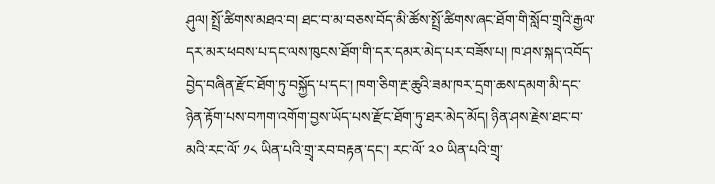ཤུལ། སྤྲོ་ཚིགས་མཐའ་བ། ཐང་བ་མ་བཅས་བོད་མི་ཚོས་སྤྲོ་ཚིགས་ཞང་ཐོག་གི་སློབ་གྲྭའི་རྒྱལ་དར་མར་ཕབས་པ་དང་ལས་ཁུངས་ཐོག་གི་དར་དམར་མེད་པར་བཟོས་པ། ཁ་ཤས་སྐད་འབོད་བྱེད་བཞིན་རྫོང་ཐོག་ཏུ་བསྐྱོད་པ་དང་། ཁག་ཅིག་རྔ་ཆུའི་ཟམ་ཁར་དྲག་ཆས་དམག་མི་དང་ཉེན་རྟོག་པས་བཀག་འགོག་བྱས་ཡོད་པས་རྫོང་ཐོག་ཏུ་ཐར་མེད་མོད། ཉིན་ཤས་རྗེས་ཐང་བ་མའི་རང་ལོ་ ༡༨ ཡིན་པའི་གྲྭ་རབ་བརྟན་དང་། རང་ལོ་ ༢༠ ཡིན་པའི་གྲྭ་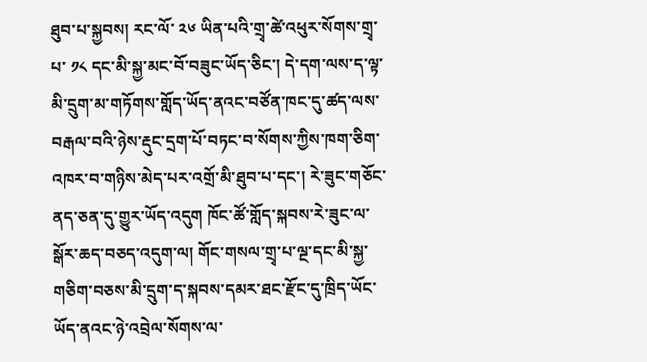ཐུབ་པ་སྐྱབས། རང་ལོ་ ༢༦ ཡིན་པའི་གྲྭ་ཚེ་འཕུར་སོགས་གྲྭ་པ་ ༡༨ དང་མི་སྐྱ་མང་བོ་བཟུང་ཡོད་ཅིང་། དེ་དག་ལས་ད་ལྟ་མི་དྲུག་མ་གཏོགས་གློད་ཡོད་ནའང་བཙོན་ཁང་དུ་ཚད་ལས་བརྒལ་བའི་ཉེས་རྡུང་དྲག་པོ་བཏང་བ་སོགས་ཀྱིས་ཁག་ཅིག་འཁར་བ་གཉིས་མེད་པར་འགྲོ་མི་ཐུབ་པ་དང་། རེ་ཟུང་གཅོང་ནད་ཅན་དུ་གྱུར་ཡོད་འདུག ཁོང་ཚོ་གློད་སྐབས་རེ་ཟུང་ལ་སྒོར་ཆད་བཅད་འདུག་ལ། གོང་གསལ་གྲྭ་པ་ལྔ་དང་མི་སྐྱ་གཅིག་བཅས་མི་དྲུག་ད་སྐབས་དམར་ཐང་རྫོང་དུ་ཁྲིད་ཡོང་ཡོད་ནའང་ཉེ་འབྲེལ་སོགས་ལ་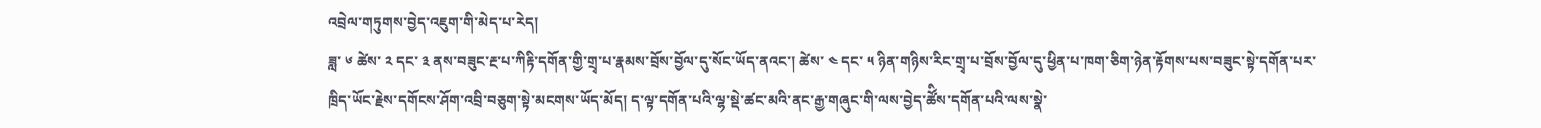འབྲེལ་གཏུགས་བྱེད་འཇུག་གི་མེད་པ་རེད།
ཟླ་ ༦ ཚེས་ ༢ དང་ ༣ ནས་བཟུང་རྔ་པ་ཀིརྟི་དགོན་གྱི་གྲྭ་པ་རྣམས་བྲོས་བྱོལ་དུ་སོང་ཡོད་ནའང་། ཚེས་ ༤ དང་ ༥ ཉིན་གཉིས་རིང་གྲྭ་པ་བྲོས་བྱོལ་དུ་ཕྱིན་པ་ཁག་ཅིག་ཉེན་རྟོགས་པས་བཟུང་སྟེ་དགོན་པར་ཁྲིད་ཡོང་རྗེས་དགོངས་ཤོག་འབྲི་བཅུག་སྟེ་མངགས་ཡོད་མོད། ད་ལྟ་དགོན་པའི་ལྷ་སྡེ་ཚང་མའི་ནང་རྒྱ་གཞུང་གི་ལས་བྱེད་ཚོིས་དགོན་པའི་ལས་སྣེ་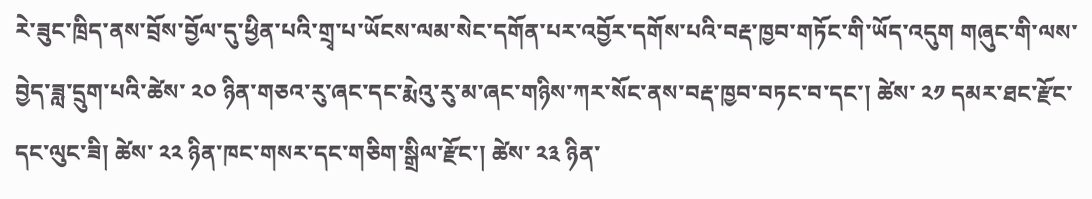རེ་ཟུང་ཁྲིད་ནས་བྲོས་བྱོལ་དུ་ཕྱིན་པའི་གྲྭ་པ་ཡོངས་ལམ་སེང་དགོན་པར་འབྱོར་དགོས་པའི་བརྡ་ཁྱབ་གཏོང་གི་ཡོད་འདུག གཞུང་གི་ལས་བྱེད་ཟླ་དྲུག་པའི་ཚེས་ ༢༠ ཉིན་གཅའ་རུ་ཞང་དང་རྨེའུ་རུ་མ་ཞང་གཉིས་ཀར་སོང་ནས་བརྡ་ཁྱབ་བཏང་བ་དང་། ཚེས་ ༢༡ དམར་ཐང་རྫོང་དང་ལུང་ཟི། ཚེས་ ༢༢ ཉིན་ཁང་གསར་དང་གཅིག་སྒྲིལ་རྫོང་། ཚེས་ ༢༣ ཉིན་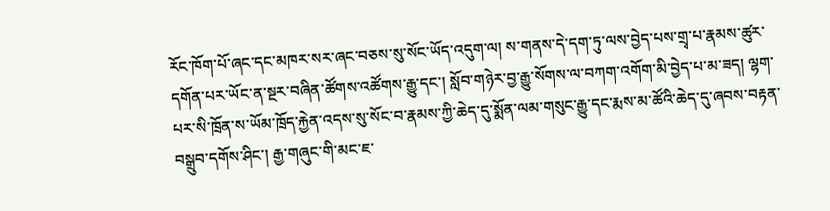རོང་ཁོག་པོ་ཞང་དང་མཁར་སར་ཞང་བཅས་སུ་སོང་ཡོད་འདུག་ལ། ས་གནས་དེ་དག་ཏུ་ལས་བྱེད་པས་གྲྭ་པ་རྣམས་ཚུར་དགོན་པར་ཡོང་ན་སྔར་བཞིན་ཚོགས་འཚོགས་རྒྱུ་དང་། སློབ་གཉེར་བྱ་རྒྱུ་སོགས་ལ་བཀག་འགོག་མི་བྱེད་པ་མ་ཟད། ལྷག་པར་སི་ཁྲོན་ས་ཡོམ་ཁྲོད་རྐྱེན་འདས་སུ་སོང་བ་རྣམས་ཀྱི་ཆེད་དུ་སྨོན་ལམ་གསུང་རྒྱུ་དང་རྨས་མ་ཚོའི་ཆེད་དུ་ཞབས་བརྟན་བསྒྲུབ་དགོས་ཤིང་། རྒྱ་གཞུང་གི་མང་ཇ་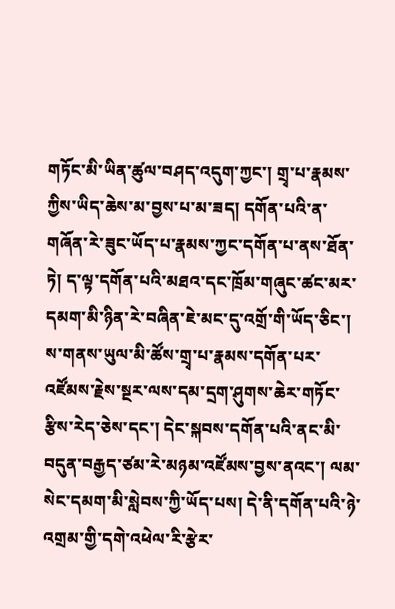གཏོང་མི་ཡིན་ཚུལ་བཤད་འདུག་ཀྱང་། གྲྭ་པ་རྣམས་ཀྱིས་ཡིད་ཆེས་མ་བྱས་པ་མ་ཟད། དགོན་པའི་ན་གཞོན་རེ་ཟུང་ཡོད་པ་རྣམས་ཀྱང་དགོན་པ་ནས་ཐོན་ཏེ། ད་ལྟ་དགོན་པའི་མཐའ་དང་ཁྲོམ་གཞུང་ཚང་མར་དམག་མི་ཉིན་རེ་བཞིན་ཇེ་མང་དུ་འགྲོ་གི་ཡོད་ཅིང་། ས་གནས་ཡུལ་མི་ཚོས་གྲྭ་པ་རྣམས་དགོན་པར་འཛོམས་རྗེས་སྔར་ལས་དམ་དྲག་ཤུགས་ཆེར་གཏོང་རྩིས་རེད་ཅེས་དང་། དེང་སྐབས་དགོན་པའི་ནང་མི་བདུན་བརྒྱད་ཙམ་རེ་མཉམ་འཛོམས་བྱས་ནའང་། ལམ་སེང་དམག་མི་སླེབས་ཀྱི་ཡོད་པས། དེ་ནི་དགོན་པའི་ཉེ་འགྲམ་གྱི་དགེ་འཕེལ་རི་རྩེར་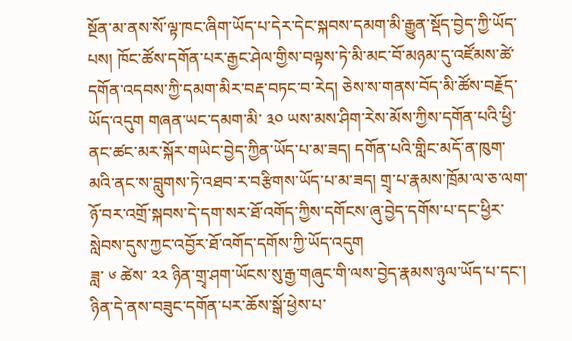སྔོན་མ་ནས་སོ་ལྟ་ཁང་ཞིག་ཡོད་པ་དེར་དེང་སྐབས་དམག་མི་རྒྱུན་སྡོད་བྱེད་ཀྱི་ཡོད་པས། ཁོང་ཚོས་དགོན་པར་རྒྱང་ཤེལ་གྱིས་བལྟས་ཏེ་མི་མང་བོ་མཉམ་དུ་འཛོམས་ཚེ་དགོན་འདབས་ཀྱི་དམག་མིར་བརྡ་བཏང་བ་རེད། ཅེས་ས་གནས་བོད་མི་ཚོས་བརྗོད་ཡོད་འདུག གཞན་ཡང་དམག་མི་ ༣༠ ཡས་མས་ཤིག་རེས་མོས་ཀྱིས་དགོན་པའི་ཕྱི་ནང་ཚང་མར་སྐོར་གཡེང་བྱེད་ཀྱིན་ཡོད་པ་མ་ཟད། དགོན་པའི་གླིང་མདོ་ན་ཁུག་མའི་ནང་ས་བླུགས་ཏེ་འཐབ་ར་བརྩིགས་ཡོད་པ་མ་ཟད། གྲྭ་པ་རྣམས་ཁྲོམ་ལ་ཅ་ལག་ཉོ་བར་འགྲོ་སྐབས་དེ་དག་སར་ཐོ་འགོད་ཀྱིས་དགོངས་ཞུ་བྱེད་དགོས་པ་དང་ཕྱིར་སླེབས་དུས་ཀྱང་འབྱོར་ཐོ་འགོད་དགོས་ཀྱི་ཡོད་འདུག
ཟླ་ ༦ ཚེས་ ༢༢ ཉིན་གྲྭ་ཤག་ཡོངས་སུ་རྒྱ་གཞུང་གི་ལས་བྱེད་རྣམས་ཉུལ་ཡོད་པ་དང་། ཉིན་དེ་ནས་བཟུང་དགོན་པར་ཆོས་སྒོ་ཕྱེས་པ་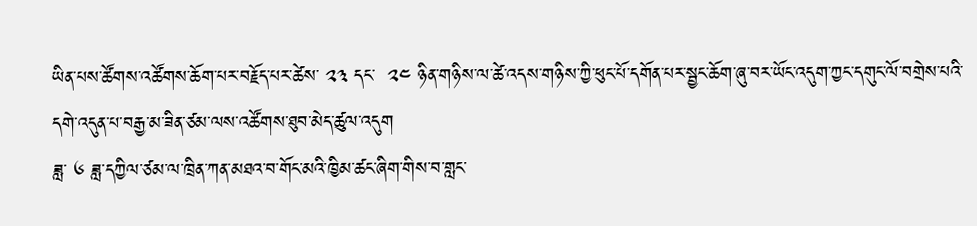ཡིན་པས་ཚོགས་འཚོགས་ཆོག་པར་བརྗོད་པར་ཚེས་ ༢༣ དང་  ༢༤ ཉིན་གཉིས་ལ་ཚེ་འདས་གཉིས་ཀྱི་ཕུང་པོ་དགོན་པར་སྦྱང་ཆོག་ཞུ་བར་ཡོང་འདུག་ཀྱང་དགུང་ལོ་བགྲེས་པའི་དགེ་འདུན་པ་བརྒྱ་མ་ཟིན་ཙམ་ལས་འཚོགས་ཐུབ་མེད་ཚུལ་འདུག
ཟླ་ ༦ ཟླ་དཀྱིལ་ཙམ་ལ་ཁྲིན་ཀན་མཐའ་བ་གོང་མའི་ཁྱིམ་ཚང་ཞིག་གིས་བ་གླང་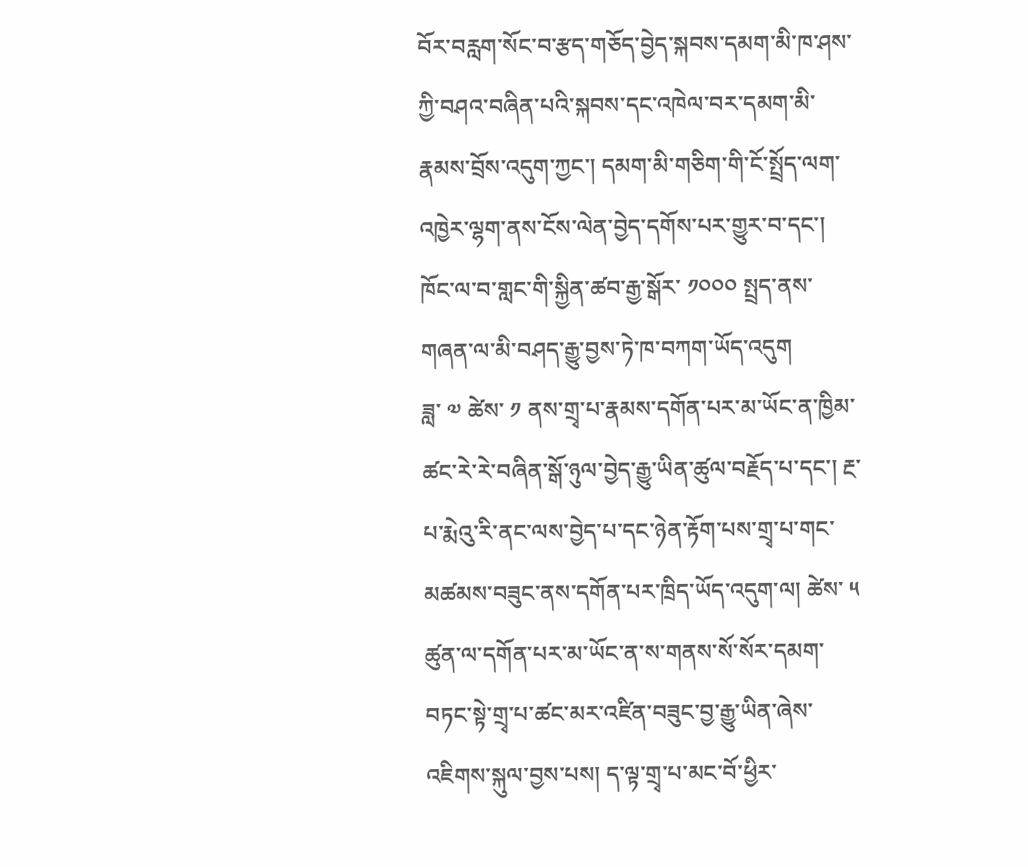བོར་བརླག་སོང་བ་རྩད་གཅོད་བྱེད་སྐབས་དམག་མི་ཁ་ཤས་ཀྱི་བཤའ་བཞིན་པའི་སྐབས་དང་འཁེལ་བར་དམག་མི་རྣམས་བྲོས་འདུག་ཀྱང་། དམག་མི་གཅིག་གི་ངོ་སྤྲོད་ལག་འཁྱེར་ལྷག་ནས་ངོས་ལེན་བྱེད་དགོས་པར་གྱུར་བ་དང་། ཁོང་ལ་བ་གླང་གི་སྐྱིན་ཚབ་རྒྱ་སྒོར་ ༡༠༠༠ སྤྲད་ནས་གཞན་ལ་མི་བཤད་རྒྱུ་བྱས་ཏེ་ཁ་བཀག་ཡོད་འདུག
ཟླ་ ༧ ཚེས་ ༡ ནས་གྲྭ་པ་རྣམས་དགོན་པར་མ་ཡོང་ན་ཁྱིམ་ཚང་རེ་རེ་བཞིན་སྒོ་ཉུལ་བྱེད་རྒྱུ་ཡིན་ཚུལ་བརྗོད་པ་དང་། རྔ་པ་རྨེའུ་རི་ནང་ལས་བྱེད་པ་དང་ཉེན་རྟོག་པས་གྲྭ་པ་གང་མཚམས་བཟུང་ནས་དགོན་པར་ཁྲིད་ཡོད་འདུག་ལ། ཚེས་ ༥ ཚུན་ལ་དགོན་པར་མ་ཡོང་ན་ས་གནས་སོ་སོར་དམག་བཏང་སྟེ་གྲྭ་པ་ཚང་མར་འཛིན་བཟུང་བྱ་རྒྱུ་ཡིན་ཞེས་འཇིགས་སྐུལ་བྱས་པས། ད་ལྟ་གྲྭ་པ་མང་བོ་ཕྱིར་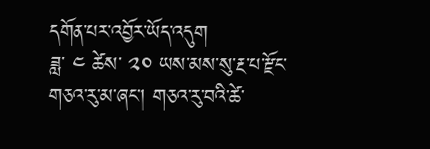དགོན་པར་འབྱོར་ཡོད་འདུག
ཟླ་ ༤ ཚེས་ ༢༠ ཡས་མས་སུ་རྔ་པ་རྫོང་གཅའ་རུ་མ་ཞང་། གཅའ་རུ་བའི་ཚེ་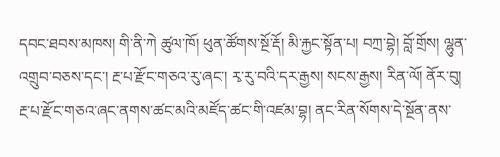དབང་ཐབས་མཁས། གི་ནི་ཀེ ཚུལ་ཁོ། ཕུན་ཚོགས་སྔོ་རྡོ། མི་རྐྱང་སྟོན་པ། བཀྲ་བྷེ། བློ་གྲོས། ལྷུན་འགྲུབ་བཅས་དང་། རྔ་པ་རྫོང་གཅའ་རུ་ཞང་། རྭ་རུ་བའི་དར་རྒྱས། སངས་རྒྱས། རིན་ལོ། ནོར་བུ། རྔ་པ་རྫོང་གཅའ་ཞང་ནགས་ཚང་མའི་མཛོད་ཚང་གི་འཛམ་བྷ། ནང་རིན་སོགས་དེ་སྔོན་ནས་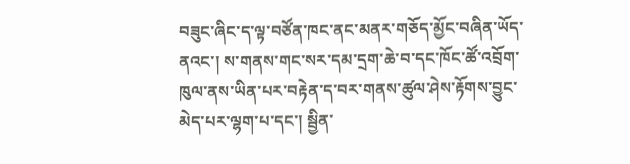བཟུང་ཞིང་ད་ལྟ་བཙོན་ཁང་ནང་མནར་གཅོད་མྱོང་བཞིན་ཡོད་ནའང་། ས་གནས་གང་སར་དམ་དྲག་ཆེ་བ་དང་ཁོང་ཚོ་འབྲོག་ཁུལ་ནས་ཡིན་པར་བརྟེན་ད་བར་གནས་ཚུལ་ཤེས་རྟོགས་བྱུང་མེད་པར་ལྷག་པ་དང་། སྦྱིན་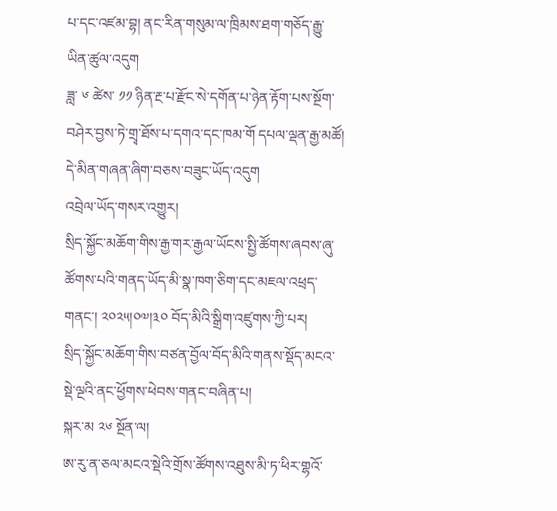པ་དང་འཛམ་བྷ། ནང་རིན་གསུམ་ལ་ཁྲིམས་ཐག་གཅོད་རྒྱུ་ཡིན་ཚུལ་འདུག
ཟླ་ ༦ ཚེས་ ༡༡ ཉིན་རྔ་པ་རྫོང་སེ་དགོན་པ་ཉེན་རྟོག་པས་སྔོག་བཤེར་བྱས་ཏེ་གྲྭ་ཐོས་པ་དགའ་དང་ཁམ་གོ དཔལ་ལྡན་རྒྱ་མཚོ། དེ་མིན་གཞན་ཞིག་བཅས་བཟུང་ཡོད་འདུག
འབྲེལ་ཡོད་གསར་འགྱུར།
སྲིད་སྐྱོང་མཆོག་གིས་རྒྱ་གར་རྒྱལ་ཡོངས་སྤྱི་ཚོགས་ཞབས་ཞུ་ཚོགས་པའི་གནད་ཡོད་མི་སྣ་ཁག་ཅིག་དང་མཇལ་འཕྲད་གནང་། ༢༠༢༥།༠༧།༣༠ བོད་མིའི་སྒྲིག་འཛུགས་ཀྱི་པར།
སྲིད་སྐྱོང་མཆོག་གིས་བཙན་བྱོལ་བོད་མིའི་གནས་སྡོད་མངའ་སྡེ་ལྔའི་ནང་ཕྱོགས་ཕེབས་གནང་བཞིན་པ།
སྐར་མ ༢༦ སྔོན་ལ།
ཨ་རུ་ན་ཅལ་མངའ་སྡེའི་གྲོས་ཚོགས་འཐུས་མི་ཏ་ཕིར་གྷའོ་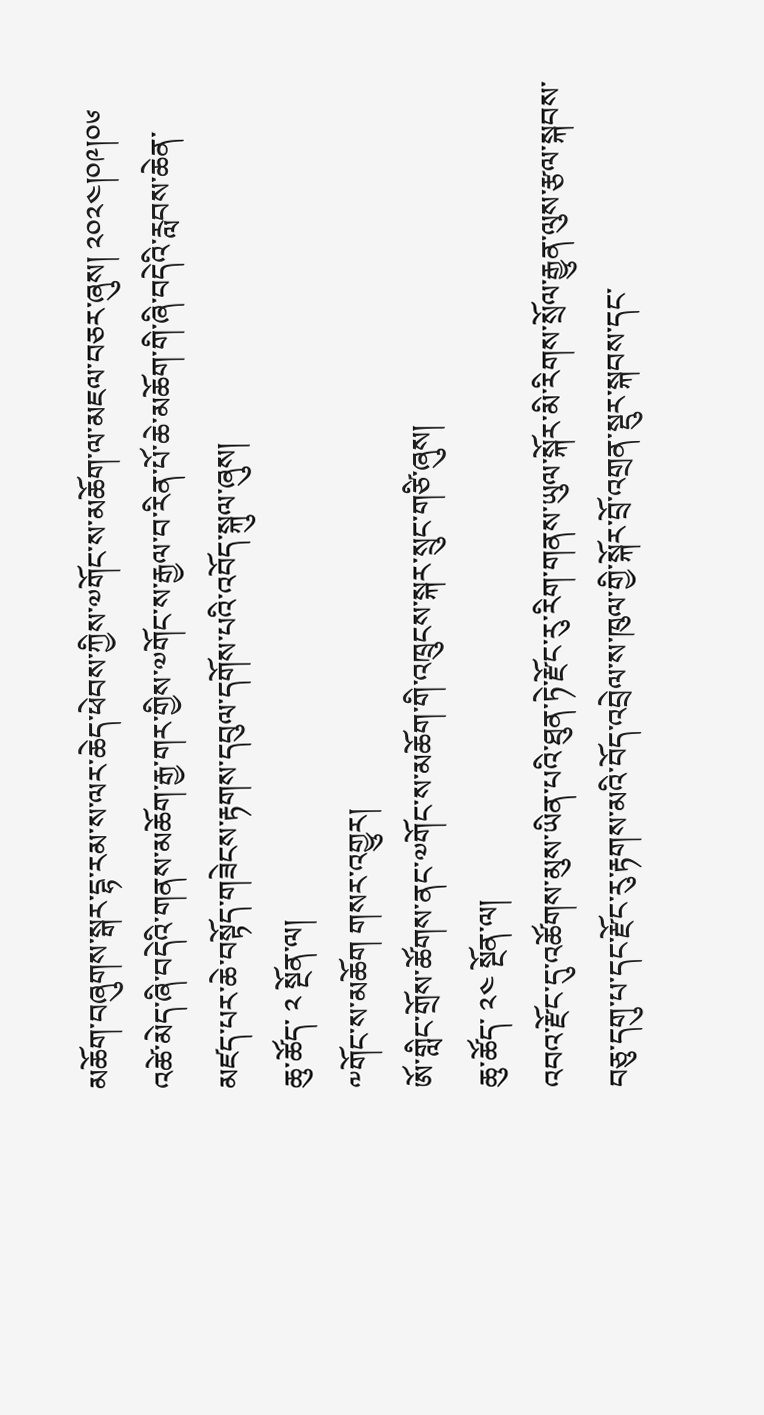མཆོག་བཞུགས་སྒར་དྷ་རམ་ས་ལར་ཆེད་ཕེབས་ཀྱིས་༧གོང་ས་མཆོག་ལ་མཇལ་བཅར་ཞུས། ༢༠༢༤།༠༩།༠༦
འཚེ་མེད་ཞི་བདེའི་གནས་མཆོག་རྒྱ་གར་གྱིས་༧གོང་ས་རྒྱལ་བ་རིན་པོ་ཆེ་མཆོག་གི་ཞི་བདེའི་རླབས་ཆེན་མཛད་པར་ཆེ་བསྟོད་གཟེངས་རྟགས་དབུལ་དགོས་པའི་འབོད་སྐུལ་ཞུས།
ཆུ་ཚོད་ ༢ སྔོན་ལ།
༸གོང་ས་མཆོག གསར་འགྱུར།
ཨོ་གླིང་གྲོས་ཚོགས་ནང་༧གོང་ས་མཆོག་གི་འཁྲུངས་སྐར་སྲུང་གཙི་ཞུས།
ཆུ་ཚོད་ ༢༤ སྔོན་ལ།
འབའ་རྫོང་དུ་འཚོགས་མུས་ཡིན་པའི་ཐུན་ཏེ་རྫོང་རུ་རིག་གནས་ཡུལ་སྐོར་མི་རིགས་སྲོལ་རྒྱུན་ལུས་རྩལ་སྐབས་བཅུ་དགུ་པ་དང་རྫོང་རུ་རྟགས་མའི་བོད་འབྲེལ་ས་ཁུལ་གྱི་སྐོར་བྲོ་འགྲན་སྡུར་སྐབས་དང་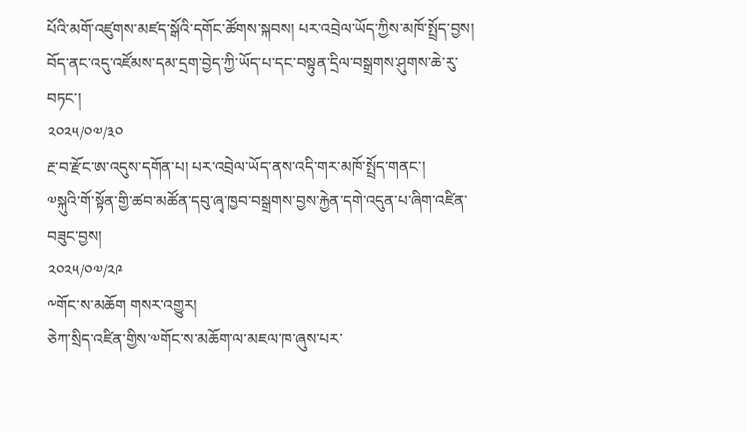པོའི་མགོ་འཛུགས་མཛད་སྒོའི་དགོང་ཚོགས་སྐབས། པར་འབྲེལ་ཡོད་ཀྱིས་མཁོ་སྤྲོད་བྱས།
བོད་ནང་འདུ་འཛོམས་དམ་དྲག་བྱེད་ཀྱི་ཡོད་པ་དང་བསྟུན་དྲིལ་བསྒྲགས་ཤུགས་ཆེ་རུ་བཏང་།
༢༠༢༥/༠༧/༣༠
རྔ་བ་རྫོང་ཨ་འདུས་དགོན་པ། པར་འབྲེལ་ཡོད་ནས་འདི་གར་མཁོ་སྤྲོད་གནང་།
༧སྐུའི་གོ་སྟོན་གྱི་ཚབ་མཚོན་དབུ་ཞྭ་ཁྱབ་བསྒྲགས་བྱས་རྐྱེན་དགེ་འདུན་པ་ཞིག་འཛིན་བཟུང་བྱས།
༢༠༢༥/༠༧/༢༩
༸གོང་ས་མཆོག གསར་འགྱུར།
ཅེཀ་སྲིད་འཛིན་གྱིས་༧གོང་ས་མཆོག་ལ་མཇལ་ཁ་ཞུས་པར་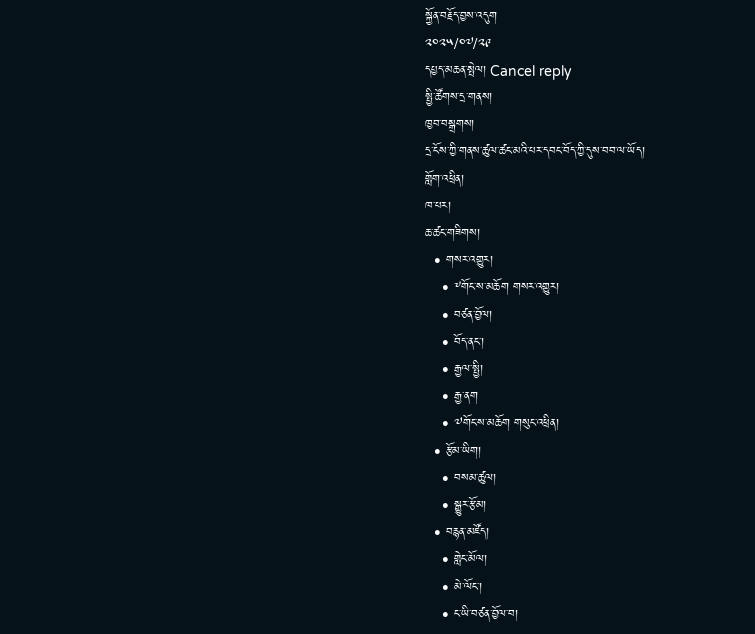སྐྱོན་བརྗོད་བྱས་འདུག
༢༠༢༥/༠༧/༢༩
དཔྱད་མཆན་སྤེལ། Cancel reply
སྤྱི་ཚོགས་དྲ་གནས།
ཁྱབ་བསྒྲགས།
དྲ་ངོས་ཀྱི་གནས་ཚུལ་ཚང་མའི་པར་དབང་བོད་ཀྱི་དུས་བབ་ལ་ཡོད།
གློག་འཕྲིན།
ཁ་པར།
ཆ་ཚང་གཟིགས།
  • གསར་འགྱུར།
    • ༸གོང་ས་མཆོག གསར་འགྱུར།
    • བཙན་བྱོལ།
    • བོད་ནང་།
    • རྒྱལ་སྤྱི།
    • རྒྱ་ནག
    • ༧གོང་ས་མཆོག གསུང་འཕྲིན།
  • རྩོམ་ཡིག།
    • བསམ་ཚུལ།
    • སྒྱུར་རྩོམ།
  • བརྙན་མཛོད།
    • གླེང་མོལ།
    • མེ་ལོང་།
    • ང་ཡི་བཙན་བྱོལ་བ།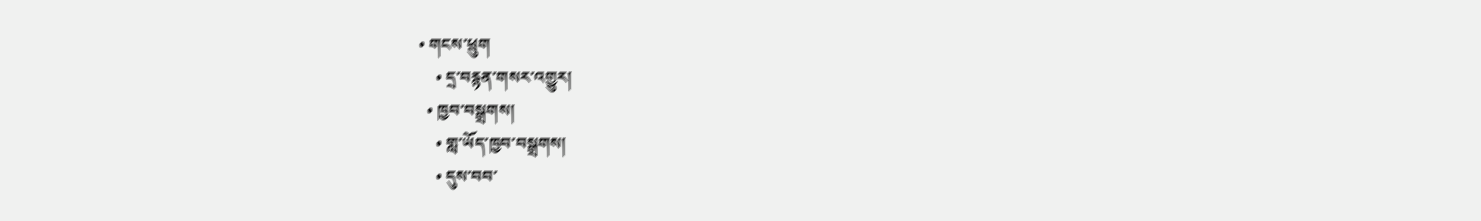• གངས་ཕྲུག
    • དྲ་བརྙན་གསར་འགྱུར།
  • ཁྱབ་བསྒྲགས།
    • གླ་ཡོད་ཁྱབ་བསྒྲགས།
    • དུས་བབ་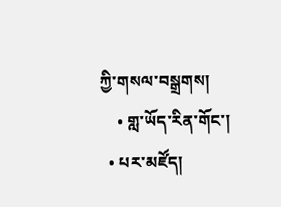ཀྱི་གསལ་བསྒྲགས།
    • གླ་ཡོད་རིན་གོང་།
  • པར་མཛོད།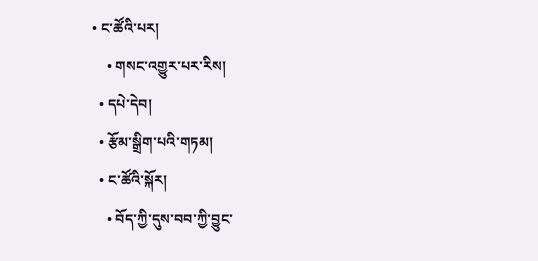• ང་ཚོའི་པར།
    • གསང་འགྱུར་པར་རིས།
  • དཔེ་དེབ།
  • རྩོམ་སྒྲིག་པའི་གཏམ།
  • ང་ཚོའི་སྐོར།
    • བོད་ཀྱི་དུས་བབ་ཀྱི་བྱུང་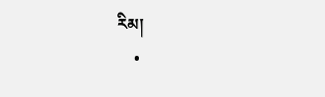རིམ།
    •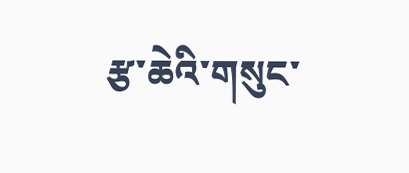རྩ་ཆེའི་གསུང་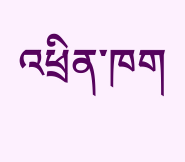འཕྲིན་ཁག